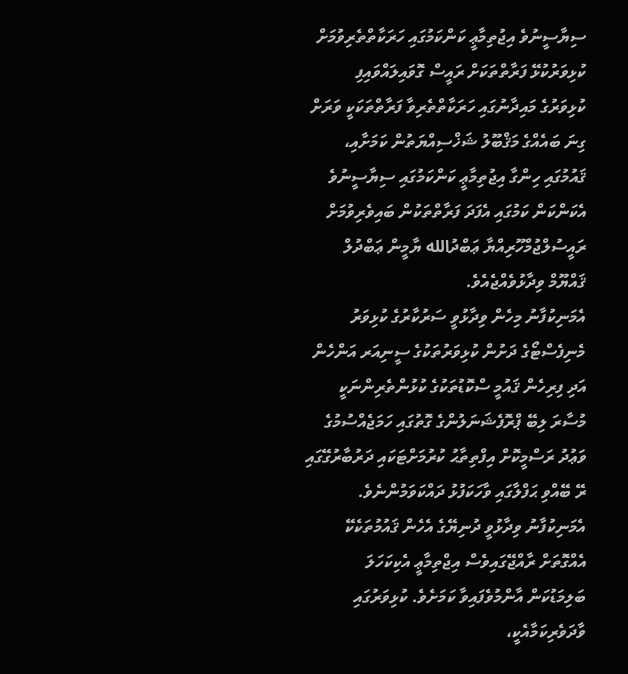ސިޔާސީނުވެ އިޖުތިމާޢީ ކަންކަމުގައި ހަރަކާތްތެރިވުމަށް ކުޅިވަރުކުޅޭ ފަރާތްތަކަށް ރައީސް ގޮވައިލައްވައިފި
ކުޅިވަރުގެ މައިދާނުގައި ހަރަކާތްތެރިވާ ފަރާތްތަކަކީ ވަރަށް ގިނަ ބައެއްގެ މަޤްބޫލު ޝަޚްސިއްޔަތުން ކަމަށާއި، ޤައުމުގައި ހިންގާ އިޖުތިމާޢީ ކަންކަމުގައި ސިޔާސީނުވެ އެކަންކަން ކަމުގައި އެފަދަ ފަރާތްތަކުން ބައިވެރިވުމަށް ރައީސުލްޖުމްހޫރިއްޔާ ޢަބްދުالله ޔާމީން ޢަބްދުލް ޤައްޔޫމް ވިދާޅުވެއްޖެއެވެ.
އެމަނިކުފާނު މިހެން ވިދާޅުވީ ސަރުކާރުގެ ކުޅިވަރު މެނިފެސްޓޯގެ ދަށުން ކުޅިވަރުތަކުގެ ސީނިއަރ އަންހެން އަދި ފިރިހެން ޤައުމީ ސްކޮޑުތަކުގެ ކުޅުންތެރިންނަކީ މުސާރަ ލިބޭ ޕްރޮފެޝަނަލުންގެ ގޮތުގައި ހަމަޖެއްސުމުގެ ވަޢުދު ރަސްމީކޮށް އިފްތިތާޙު ކުރުމަށްޓަކައި ދަރުބާރުގޭގައި ރޭ ބޭއްވި ޙަފްލާގައި ވާހަކަފުޅު ދައްކަވަމުންނެވެ.
އެމަނިކުފާނު ވިދާޅުވީ ދުނިޔޭގެ އެހެން ޤައުމުތަކެކޭ އެއްގޮތަށް ރާއްޖޭގައިވެސް އިޖްތިމާޢީ އެކިކަހަލަ ބަލިމަޑުކަން އާންމުވެފައިވާ ކަމަށެވެ. ކުޅިވަރުގައި ވާދަވެރިކަމާއެކީ،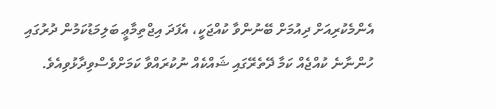އެންމެކުރިއަށް ދިއުމަށް ބޭނުންވާ ކުއްޖަކީ، އެފަދަ އިޖްތިމާޢީ ބަލިމަޑުކަމުން ދުރުގައި ހުންނާނެ ކުއްޖެއް ކަމާ ދޭތެރޭގައި ޝައްކެއް ނުކުރައްވާ ކަމަށްވެސްވިދާޅުވިއެވެ.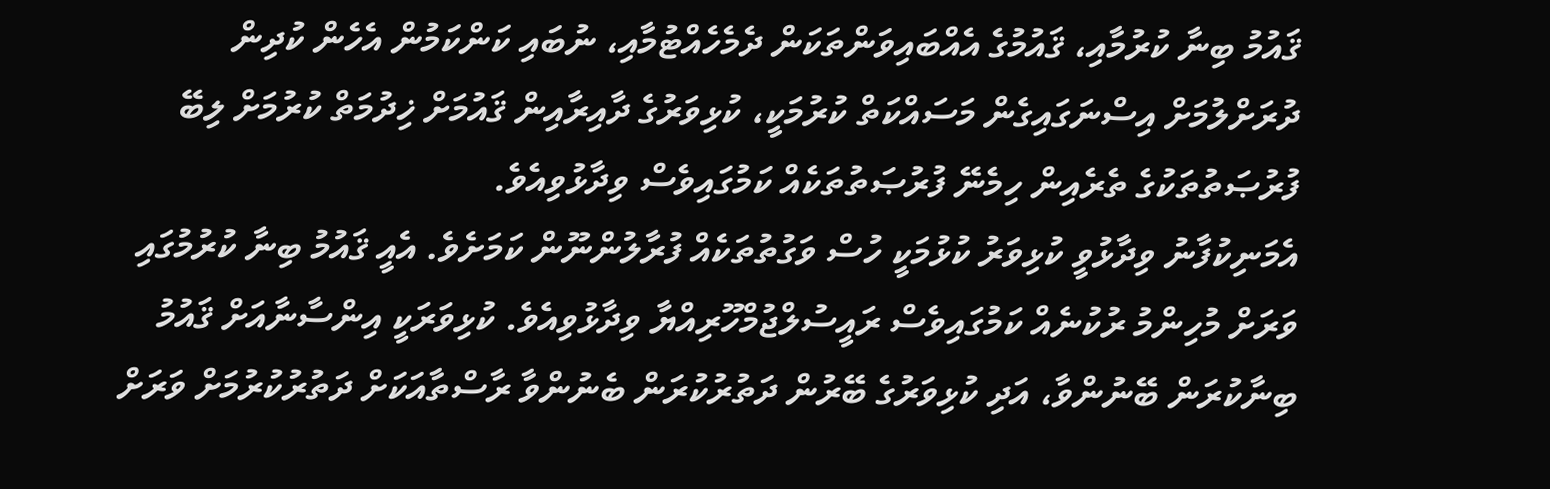ޤައުމު ބިނާ ކުރުމާއި، ޤައުމުގެ އެއްބައިވަންތަކަން ދެމެހެއްޓުމާއި، ނުބައި ކަންކަމުން އެހެން ކުދިން ދުރަށްލުމަށް އިސްނަގައިގެން މަސައްކަތް ކުރުމަކީ، ކުޅިވަރުގެ ދާއިރާއިން ޤައުމަށް ޚިދުމަތް ކުރުމަށް ލިބޭ ފުރުޞަތުތަކުގެ ތެރެއިން ހިމެނޭ ފުރުޞަތުތަކެއް ކަމުގައިވެސް ވިދާޅުވިއެވެ.
އެމަނިކުފާނު ވިދާޅުވީ ކުޅިވަރު ކުޅުމަކީ ހުސް ވަގުތުތަކެއް ފުރާލުންނޫން ކަމަށެވެ. އެއީ ޤައުމު ބިނާ ކުރުމުގައި ވަރަށް މުހިންމު ރުކުނެއް ކަމުގައިވެސް ރައީސުލްޖުމްހޫރިއްޔާ ވިދާޅުވިއެވެ. ކުޅިވަރަކީ އިންސާނާއަށް ޤައުމު ބިނާކުރަން ބޭނުންވާ، އަދި ކުޅިވަރުގެ ބޭރުން ދަތުރުކުރަން ބެނުންވާ ރާސްތާއަކަށް ދަތުރުކުރުމަށް ވަރަށް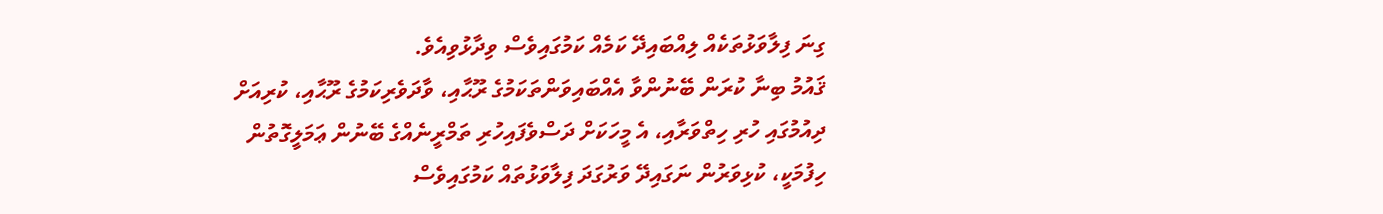ގިނަ ފިލާވަޅުތަކެއް ލިއްބައިދޭ ކަމެއް ކަމުގައިވެސް ވިދާޅުވިއެވެ.
ޤައުމު ބިނާ ކުރަން ބޭނުންވާ އެއްބައިވަންތަކަމުގެ ރޫޙާއި، ވާދަވެރިކަމުގެ ރޫޙާއި، ކުރިއަށް ދިއުމުގައި ހުރި ހިތްވަރާއި، އެ މީހަކަށް ދަސްވެފައިހުރި ތަމްރީނެއްގެ ބޭނުން ޢަމަލީގޮތުން ހިފުމަކީ، ކުޅިވަރުން ނަގައިދޭ ވަރުގަދަ ފިލާވަޅުތައް ކަމުގައިވެސް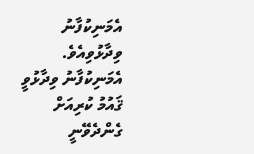އެމަނިކުފާނު ވިދާޅުވިއެވެ.
އެމަނިކުފާނު ވިދާޅުވީ ޤައުމު ކުރިއަށް ގެންދެވޭނީ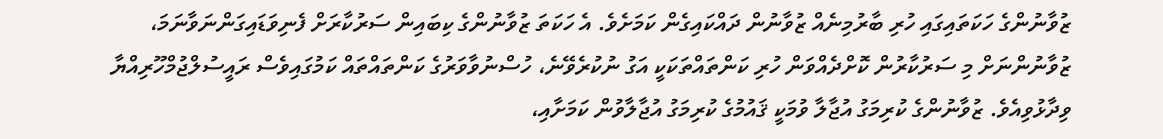ޒުވާނުންގެ ހަކަތައިގައި ހުރި ބާރުމިނެއް ޒުވާނުން ދައްކައިގެން ކަމަށެވެ. އެ ހަކަތަ ޒުވާނުންގެ ކިބައިން ސަރުކާރަށް ފެނިވަޑައިގަންނަވާނަމަ، ޒުވާނުންނަށް މި ސަރުކާރުން ކޮށްދެއްވަން ހުރި ކަންތައްތަކަކީ އަގު ނުކުރެވޭނެ، ހުސްނުވާވަރުގެ ކަންތައްތައް ކަމުގައިވެސް ރައީސުލްޖުމްހޫރިއްޔާ ވިދާޅުވިއެވެ. ޒުވާނުންގެ ކުރިމަގު އުޖާލާ ވުމަކީ ޤައުމުގެ ކުރިމަގު އުޖާލާވުން ކަމަށާއި،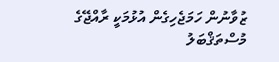ޒުވާނުން ހަމަޖެހިގެން އުޅުމަކީ ރާއްޖޭގެ މުސްތަޤްބަލު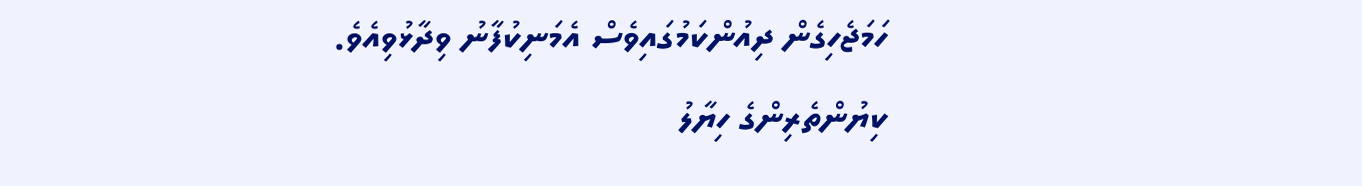ހަމަޖެހިގެން ދިއުންކަމުގައިވެސް އެމަނިކުފާނު ވިދާޅުވިއެވެ.
ކިޔުންތެރިންގެ ހިޔާލު